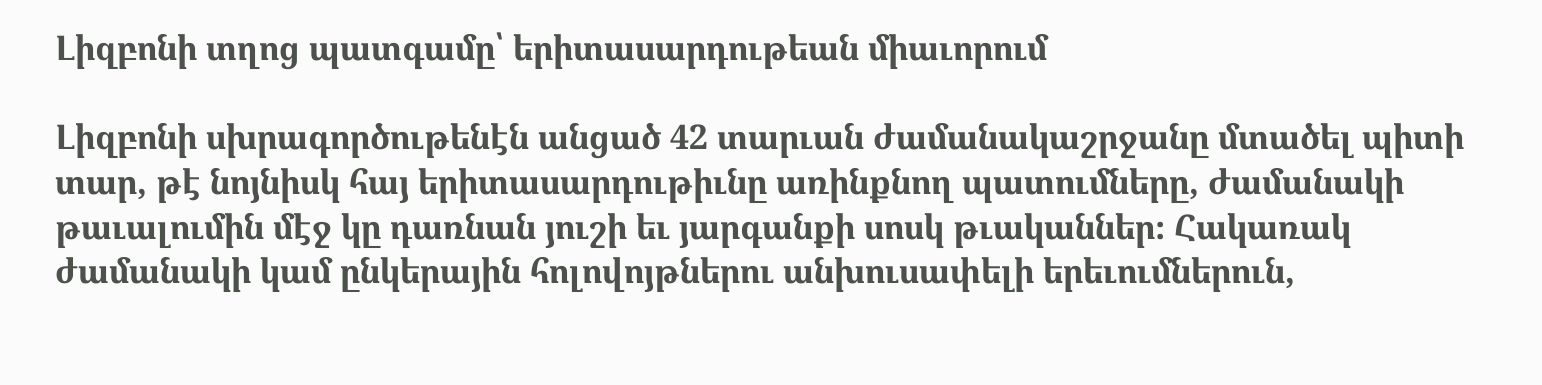Լիզբոնի տղոց պատգամը՝ երիտասարդութեան միաւորում

Լիզբոնի սխրագործութենէն անցած 42 տարւան ժամանակաշրջանը մտածել պիտի տար, թէ նոյնիսկ հայ երիտասարդութիւնը առինքնող պատումները, ժամանակի թաւալումին մէջ կը դառնան յուշի եւ յարգանքի սոսկ թւականներ։ Հակառակ ժամանակի կամ ընկերային հոլովոյթներու անխուսափելի երեւումներուն,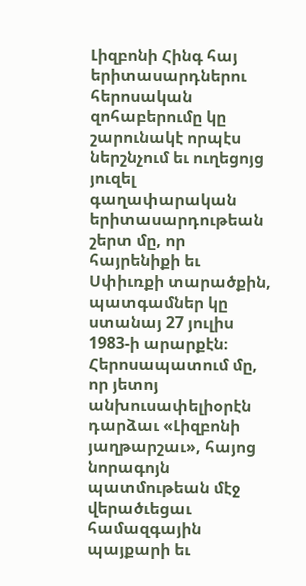Լիզբոնի Հինգ հայ երիտասարդներու հերոսական զոհաբերումը կը շարունակէ որպէս ներշնչում եւ ուղեցոյց յուզել գաղափարական երիտասարդութեան շերտ մը, որ հայրենիքի եւ Սփիւռքի տարածքին, պատգամներ կը ստանայ 27 յուլիս 1983-ի արարքէն։
Հերոսապատում մը, որ յետոյ անխուսափելիօրէն դարձաւ «Լիզբոնի յաղթարշաւ», հայոց նորագոյն պատմութեան մէջ վերածւեցաւ համազգային պայքարի եւ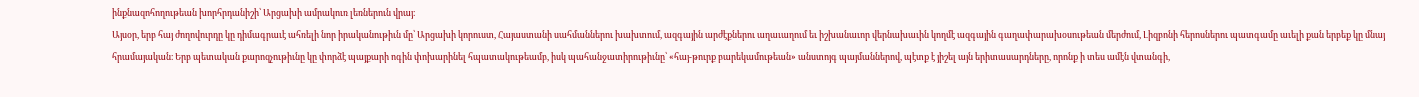ինքնազոհողութեան խորհրդանիշի՝ Արցախի ամրակուռ լեռներուն վրայ։
Այսօր, երբ հայ ժողովուրդը կը դիմագրաւէ ահռելի նոր իրականութիւն մը՝ Արցախի կորուստ, Հայաստանի սահմաններու խախտում, ազգային արժէքներու աղաւաղում եւ իշխանաւոր վերնախաւին կողմէ ազգային գաղափարախօսութեան մերժում, Լիզբոնի հերոսներու պատգամը աւելի քան երբեք կը մնայ հրամայական։ Երբ պետական քարոզչութիւնը կը փորձէ պայքարի ոգին փոխարինել հպատակութեամբ, իսկ պահանջատիրութիւնը՝ «հայ-թուրք բարեկամութեան» անստոյգ պայմաններով, պէտք է յիշել այն երիտասարդները, որոնք ի տես ամէն վտանգի,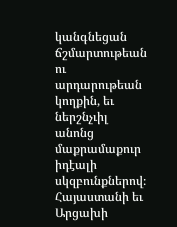կանգնեցան ճշմարտութեան ու արդարութեան կողքին, եւ ներշնչւիլ անոնց մաքրամաքուր իդէալի սկզբունքներով։
Հայաստանի եւ Արցախի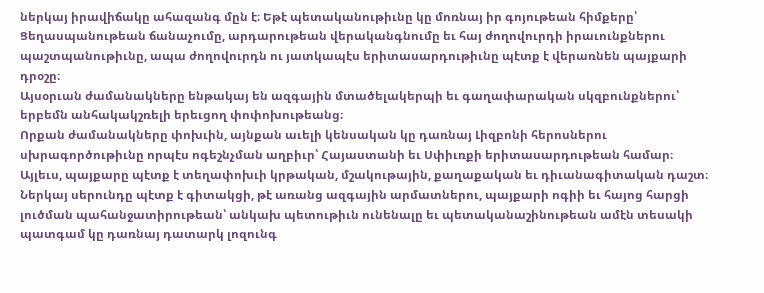ներկայ իրավիճակը ահազանգ մըն է։ Եթէ պետականութիւնը կը մոռնայ իր գոյութեան հիմքերը՝ Ցեղասպանութեան ճանաչումը, արդարութեան վերականգնումը եւ հայ ժողովուրդի իրաւունքներու պաշտպանութիւնը, ապա ժողովուրդն ու յատկապէս երիտասարդութիւնը պէտք է վերառնեն պայքարի դրօշը։
Այսօրւան ժամանակները ենթակայ են ազգային մտածելակերպի եւ գաղափարական սկզբունքներու՝ երբեմն անհակակշռելի երեւցող փոփոխութեանց։
Որքան ժամանակները փոխւին, այնքան աւելի կենսական կը դառնայ Լիզբոնի հերոսներու սխրագործութիւնը որպէս ոգեշնչման աղբիւր՝ Հայաստանի եւ Սփիւռքի երիտասարդութեան համար։ Այլեւս, պայքարը պէտք է տեղափոխւի կրթական, մշակութային, քաղաքական եւ դիւանագիտական դաշտ։ Ներկայ սերունդը պէտք է գիտակցի, թէ առանց ազգային արմատներու, պայքարի ոգիի եւ հայոց հարցի լուծման պահանջատիրութեան՝ անկախ պետութիւն ունենալը եւ պետականաշինութեան ամէն տեսակի պատգամ կը դառնայ դատարկ լոզունգ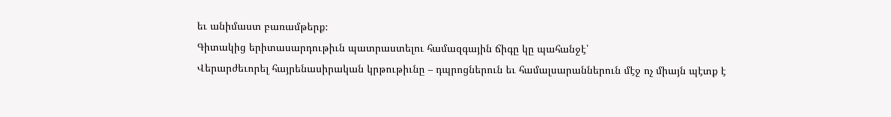եւ անիմաստ բառամթերք։
Գիտակից երիտասարդութիւն պատրաստելու համազգային ճիգը կը պահանջէ՝
Վերարժեւորել հայրենասիրական կրթութիւնը – դպրոցներուն եւ համալսարաններուն մէջ ոչ միայն պէտք է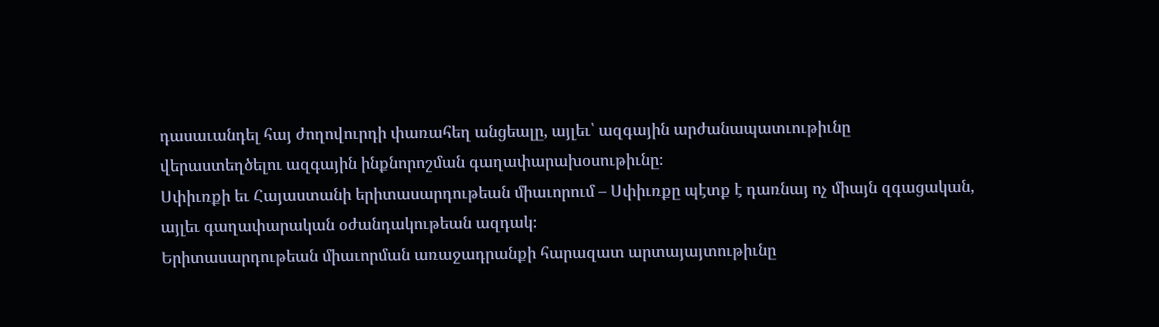դասաւանդել հայ ժողովուրդի փառահեղ անցեալը, այլեւ՝ ազգային արժանապատւութիւնը վերաստեղծելու ազգային ինքնորոշման գաղափարախօսութիւնը։
Սփիւռքի եւ Հայաստանի երիտասարդութեան միաւորում – Սփիւռքը պէտք է դառնայ ոչ միայն զգացական, այլեւ գաղափարական օժանդակութեան ազդակ։
Երիտասարդութեան միաւորման առաջադրանքի հարազատ արտայայտութիւնը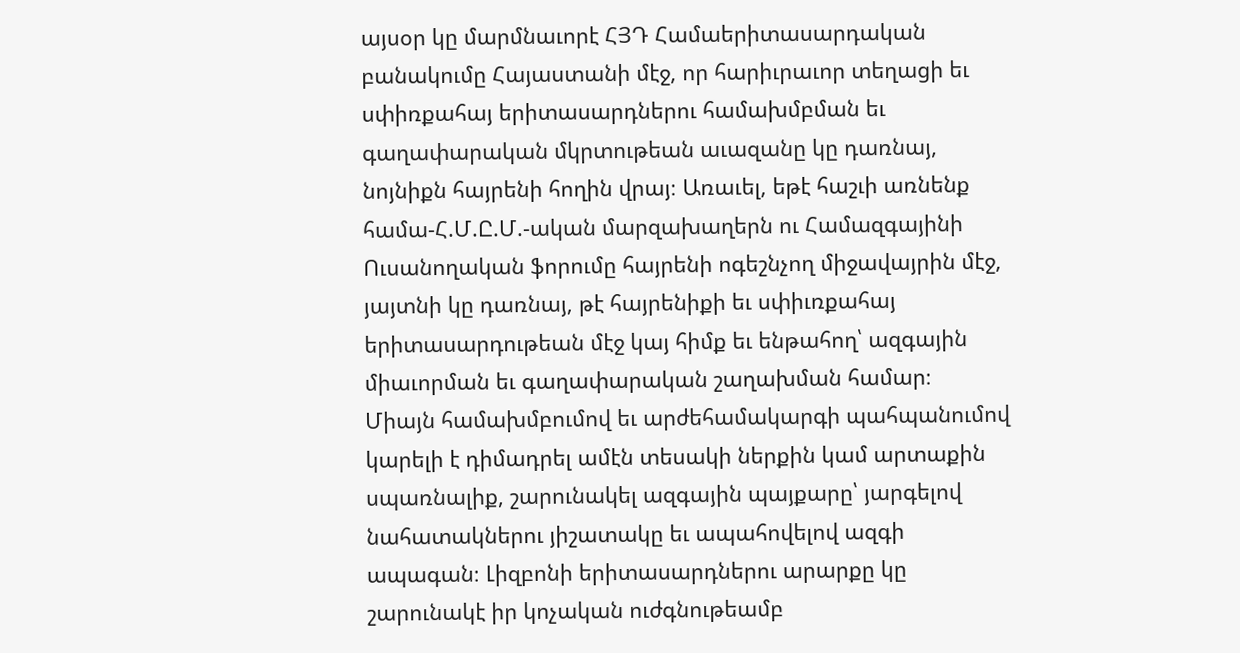այսօր կը մարմնաւորէ ՀՅԴ Համաերիտասարդական բանակումը Հայաստանի մէջ, որ հարիւրաւոր տեղացի եւ սփիռքահայ երիտասարդներու համախմբման եւ գաղափարական մկրտութեան աւազանը կը դառնայ, նոյնիքն հայրենի հողին վրայ։ Առաւել, եթէ հաշւի առնենք համա-Հ.Մ.Ը.Մ.-ական մարզախաղերն ու Համազգայինի Ուսանողական ֆորումը հայրենի ոգեշնչող միջավայրին մէջ, յայտնի կը դառնայ, թէ հայրենիքի եւ սփիւռքահայ երիտասարդութեան մէջ կայ հիմք եւ ենթահող՝ ազգային միաւորման եւ գաղափարական շաղախման համար։
Միայն համախմբումով եւ արժեհամակարգի պահպանումով կարելի է դիմադրել ամէն տեսակի ներքին կամ արտաքին սպառնալիք, շարունակել ազգային պայքարը՝ յարգելով նահատակներու յիշատակը եւ ապահովելով ազգի ապագան։ Լիզբոնի երիտասարդներու արարքը կը շարունակէ իր կոչական ուժգնութեամբ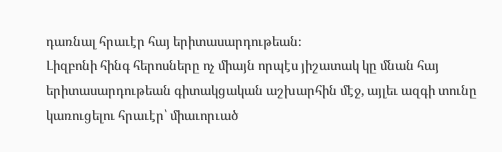դառնալ հրաւէր հայ երիտասարդութեան։
Լիզբոնի հինգ հերոսները ոչ միայն որպէս յիշատակ կը մնան հայ երիտասարդութեան գիտակցական աշխարհին մէջ, այլեւ ազգի տունը կառուցելու հրաւէր՝ միաւորւած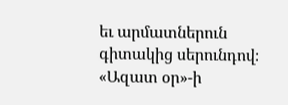եւ արմատներուն գիտակից սերունդով։
«Ազատ օր»-ի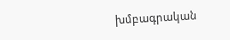խմբագրական